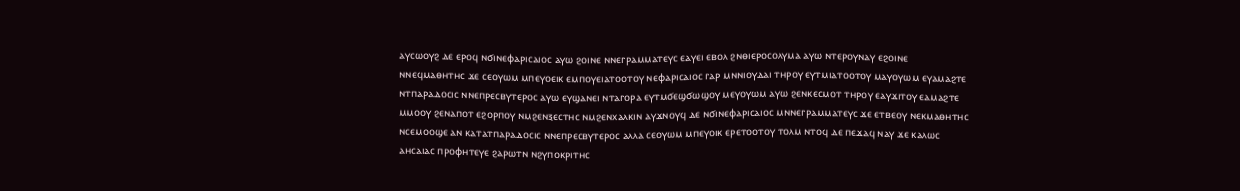ⲁⲩⲥⲱⲟⲩϩ ⲇⲉ ⲉⲣⲟϥ ⲛϭⲓⲛⲉⲫⲁⲣⲓⲥⲁⲓⲟⲥ ⲁⲩⲱ ϩⲟⲓⲛⲉ ⲛⲛⲉⲅⲣⲁⲙⲙⲁⲧⲉⲩⲥ ⲉⲁⲩⲉⲓ ⲉⲃⲟⲗ ϩⲛⲑⲓⲉⲣⲟⲥⲟⲗⲩⲙⲁ ⲁⲩⲱ ⲛⲧⲉⲣⲟⲩⲛⲁⲩ ⲉϩⲟⲓⲛⲉ ⲛⲛⲉϥⲙⲁⲑⲏⲧⲏⲥ ϫⲉ ⲥⲉⲟⲩⲱⲙ ⲙⲡⲉⲩⲟⲉⲓⲕ ⲉⲙⲡⲟⲩⲉⲓⲁⲧⲟⲟⲧⲟⲩ ⲛⲉⲫⲁⲣⲓⲥⲁⲓⲟⲥ ⲅⲁⲣ ⲙⲛⲛⲓⲟⲩⲇⲁⲓ ⲧⲏⲣⲟⲩ ⲉⲩⲧⲙⲓⲁⲧⲟⲟⲧⲟⲩ ⲙⲁⲩⲟⲩⲱⲙ ⲉⲩⲁⲙⲁϩⲧⲉ ⲛⲧⲡⲁⲣⲁⲇⲟⲥⲓⲥ ⲛⲛⲉⲡⲣⲉⲥⲃⲩⲧⲉⲣⲟⲥ ⲁⲩⲱ ⲉⲩϣⲁⲛⲉⲓ ⲛⲧⲁⲅⲟⲣⲁ ⲉⲩⲧⲙϭⲉϣϭⲱϣⲟⲩ ⲙⲉⲩⲟⲩⲱⲙ ⲁⲩⲱ ϩⲉⲛⲕⲉⲥⲙⲟⲧ ⲧⲏⲣⲟⲩ ⲉⲁⲩϫⲓⲧⲟⲩ ⲉⲁⲙⲁϩⲧⲉ ⲙⲙⲟⲟⲩ ϩⲉⲛⲁⲡⲟⲧ ⲉϩⲟⲣⲡⲟⲩ ⲛⲙϩⲉⲛⲝⲉⲥⲧⲏⲥ ⲛⲙϩⲉⲛⲭⲁⲗⲕⲓⲛ ⲁⲩϫⲛⲟⲩϥ ⲇⲉ ⲛϭⲓⲛⲉⲫⲁⲣⲓⲥⲁⲓⲟⲥ ⲙⲛⲛⲉⲅⲣⲁⲙⲙⲁⲧⲉⲩⲥ ϫⲉ ⲉⲧⲃⲉⲟⲩ ⲛⲉⲕⲙⲁⲑⲏⲧⲏⲥ ⲛⲥⲉⲙⲟⲟϣⲉ ⲁⲛ ⲕⲁⲧⲁⲧⲡⲁⲣⲁⲇⲟⲥⲓⲥ ⲛⲛⲉⲡⲣⲉⲥⲃⲩⲧⲉⲣⲟⲥ ⲁⲗⲗⲁ ⲥⲉⲟⲩⲱⲙ ⲙⲡⲉⲩⲟⲓⲕ ⲉⲣⲉⲧⲟⲟⲧⲟⲩ ⲧⲟⲗⲙ ⲛⲧⲟϥ ⲇⲉ ⲡⲉϫⲁϥ ⲛⲁⲩ ϫⲉ ⲕⲁⲗⲱⲥ ⲁⲏⲥⲁⲓⲁⲥ ⲡⲣⲟⲫⲏⲧⲉⲩⲉ ϩⲁⲣⲱⲧⲛ ⲛϩⲩⲡⲟⲕⲣⲓⲧⲏⲥ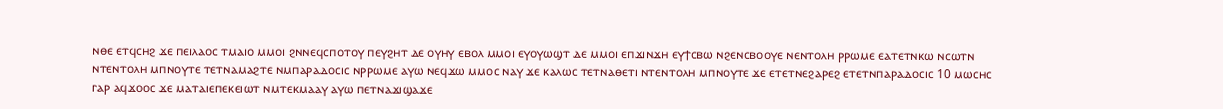ⲛⲑⲉ ⲉⲧϥⲥⲏϩ ϫⲉ ⲡⲉⲓⲗⲁⲟⲥ ⲧⲙⲁⲓⲟ ⲙⲙⲟⲓ ϩⲛⲛⲉϥⲥⲡⲟⲧⲟⲩ ⲡⲉⲩϩⲏⲧ ⲇⲉ ⲟⲩⲏⲩ ⲉⲃⲟⲗ ⲙⲙⲟⲓ ⲉⲩⲟⲩⲱϣⲧ ⲇⲉ ⲙⲙⲟⲓ ⲉⲡϫⲓⲛϫⲏ ⲉⲩϯⲥⲃⲱ ⲛϩⲉⲛⲥⲃⲟⲟⲩⲉ ⲛⲉⲛⲧⲟⲗⲏ ⲣⲣⲱⲙⲉ ⲉⲁⲧⲉⲧⲛⲕⲱ ⲛⲥⲱⲧⲛ ⲛⲧⲉⲛⲧⲟⲗⲏ ⲙⲡⲛⲟⲩⲧⲉ ⲧⲉⲧⲛⲁⲙⲁϩⲧⲉ ⲛⲙⲡⲁⲣⲁⲇⲟⲥⲓⲥ ⲛⲣⲣⲱⲙⲉ ⲁⲩⲱ ⲛⲉϥϫⲱ ⲙⲙⲟⲥ ⲛⲁⲩ ϫⲉ ⲕⲁⲗⲱⲥ ⲧⲉⲧⲛⲁⲑⲉⲧⲓ ⲛⲧⲉⲛⲧⲟⲗⲏ ⲙⲡⲛⲟⲩⲧⲉ ϫⲉ ⲉⲧⲉⲧⲛⲉϩⲁⲣⲉϩ ⲉⲧⲉⲧⲛⲡⲁⲣⲁⲇⲟⲥⲓⲥ 10 ⲙⲱⲥⲏⲥ ⲅⲁⲣ ⲁϥϫⲟⲟⲥ ϫⲉ ⲙⲁⲧⲁⲓⲉⲡⲉⲕⲉⲓⲱⲧ ⲛⲙⲧⲉⲕⲙⲁⲁⲩ ⲁⲩⲱ ⲡⲉⲧⲛⲁϫⲓϣⲁϫⲉ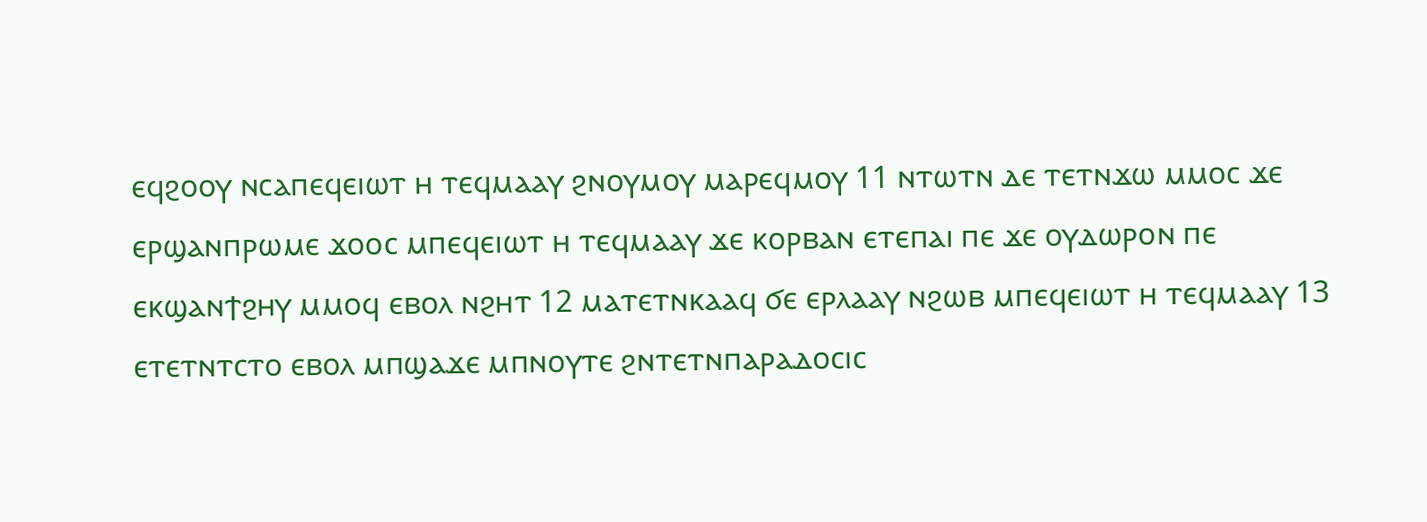ⲉϥϩⲟⲟⲩ ⲛⲥⲁⲡⲉϥⲉⲓⲱⲧ ⲏ ⲧⲉϥⲙⲁⲁⲩ ϩⲛⲟⲩⲙⲟⲩ ⲙⲁⲣⲉϥⲙⲟⲩ 11 ⲛⲧⲱⲧⲛ ⲇⲉ ⲧⲉⲧⲛϫⲱ ⲙⲙⲟⲥ ϫⲉ ⲉⲣϣⲁⲛⲡⲣⲱⲙⲉ ϫⲟⲟⲥ ⲙⲡⲉϥⲉⲓⲱⲧ ⲏ ⲧⲉϥⲙⲁⲁⲩ ϫⲉ ⲕⲟⲣⲃⲁⲛ ⲉⲧⲉⲡⲁⲓ ⲡⲉ ϫⲉ ⲟⲩⲇⲱⲣⲟⲛ ⲡⲉ ⲉⲕϣⲁⲛϯϩⲏⲩ ⲙⲙⲟϥ ⲉⲃⲟⲗ ⲛϩⲏⲧ 12 ⲙⲁⲧⲉⲧⲛⲕⲁⲁϥ ϭⲉ ⲉⲣⲗⲁⲁⲩ ⲛϩⲱⲃ ⲙⲡⲉϥⲉⲓⲱⲧ ⲏ ⲧⲉϥⲙⲁⲁⲩ 13 ⲉⲧⲉⲧⲛⲧⲥⲧⲟ ⲉⲃⲟⲗ ⲙⲡϣⲁϫⲉ ⲙⲡⲛⲟⲩⲧⲉ ϩⲛⲧⲉⲧⲛⲡⲁⲣⲁⲇⲟⲥⲓⲥ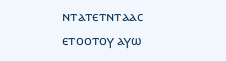ⲛⲧⲁⲧⲉⲧⲛⲧⲁⲁⲥ ⲉⲧⲟⲟⲧⲟⲩ ⲁⲩⲱ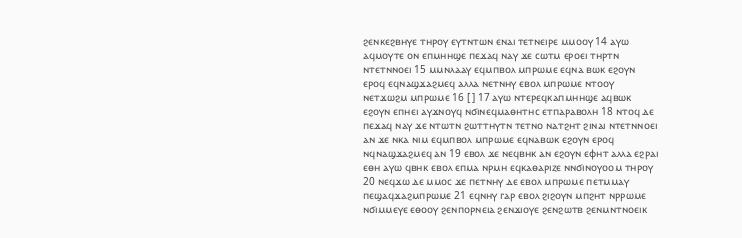ϩⲉⲛⲕⲉϩⲃⲏⲩⲉ ⲧⲏⲣⲟⲩ ⲉⲩⲧⲛⲧⲱⲛ ⲉⲛⲁⲓ ⲧⲉⲧⲛⲉⲓⲣⲉ ⲙⲙⲟⲟⲩ 14 ⲁⲩⲱ ⲁϥⲙⲟⲩⲧⲉ ⲟⲛ ⲉⲡⲙⲏⲏϣⲉ ⲡⲉϫⲁϥ ⲛⲁⲩ ϫⲉ ⲥⲱⲧⲙ ⲉⲣⲟⲉⲓ ⲧⲏⲣⲧⲛ ⲛⲧⲉⲧⲛⲛⲟⲉⲓ 15 ⲙⲙⲛⲗⲁⲁⲩ ⲉϥⲙⲡⲃⲟⲗ ⲙⲡⲣⲱⲙⲉ ⲉϥⲛⲁ ⲃⲱⲕ ⲉϩⲟⲩⲛ ⲉⲣⲟϥ ⲉϥⲛⲁϣϫⲁϩⲙⲉϥ ⲁⲗⲗⲁ ⲛⲉⲧⲛⲏⲩ ⲉⲃⲟⲗ ⲙⲡⲣⲱⲙⲉ ⲛⲧⲟⲟⲩ ⲛⲉⲧϫⲱϩⲙ ⲙⲡⲣⲱⲙⲉ 16 [ ] 17 ⲁⲩⲱ ⲛⲧⲉⲣⲉϥⲕⲁⲡⲙⲏⲏϣⲉ ⲁϥⲃⲱⲕ ⲉϩⲟⲩⲛ ⲉⲡⲏⲉⲓ ⲁⲩϫⲛⲟⲩϥ ⲛϭⲓⲛⲉϥⲙⲁⲑⲏⲧⲏⲥ ⲉⲧⲡⲁⲣⲁⲃⲟⲗⲏ 18 ⲛⲧⲟϥ ⲇⲉ ⲡⲉϫⲁϥ ⲛⲁⲩ ϫⲉ ⲛⲧⲱⲧⲛ ϩⲱⲧⲧⲏⲩⲧⲛ ⲧⲉⲧⲛⲟ ⲛⲁⲧϩⲏⲧ ϩⲓⲛⲁⲓ ⲛⲧⲉⲧⲛⲛⲟⲉⲓ ⲁⲛ ϫⲉ ⲛⲕⲁ ⲛⲓⲙ ⲉϥⲙⲡⲃⲟⲗ ⲙⲡⲣⲱⲙⲉ ⲉϥⲛⲁⲃⲱⲕ ⲉϩⲟⲩⲛ ⲉⲣⲟϥ ⲛϥⲛⲁϣϫⲁϩⲙⲉϥ ⲁⲛ 19 ⲉⲃⲟⲗ ϫⲉ ⲛⲉϥⲃⲏⲕ ⲁⲛ ⲉϩⲟⲩⲛ ⲉⲫⲏⲧ ⲁⲗⲗⲁ ⲉϩⲣⲁⲓ ⲉⲑⲏ ⲁⲩⲱ ϥⲃⲏⲕ ⲉⲃⲟⲗ ⲉⲡⲙⲁ ⲛⲣⲙⲏ ⲉϥⲕⲁⲑⲁⲣⲓⲍⲉ ⲛⲛϭⲓⲛⲟⲩⲟⲟⲙ ⲧⲏⲣⲟⲩ 20 ⲛⲉϥϫⲱ ⲇⲉ ⲙⲙⲟⲥ ϫⲉ ⲡⲉⲧⲛⲏⲩ ⲇⲉ ⲉⲃⲟⲗ ⲙⲡⲣⲱⲙⲉ ⲡⲉⲧⲙⲙⲁⲩ ⲡⲉϣⲁϥϫⲁϩⲙⲡⲣⲱⲙⲉ 21 ⲉϥⲛⲏⲩ ⲅⲁⲣ ⲉⲃⲟⲗ ϩⲓϩⲟⲩⲛ ⲙⲡϩⲏⲧ ⲛⲣⲣⲱⲙⲉ ⲛϭⲓⲙⲙⲉⲩⲉ ⲉⲑⲟⲟⲩ ϩⲉⲛⲡⲟⲣⲛⲉⲓⲁ ϩⲉⲛϫⲓⲟⲩⲉ ϩⲉⲛϩⲱⲧⲃ ϩⲉⲛⲙⲛⲧⲛⲟⲉⲓⲕ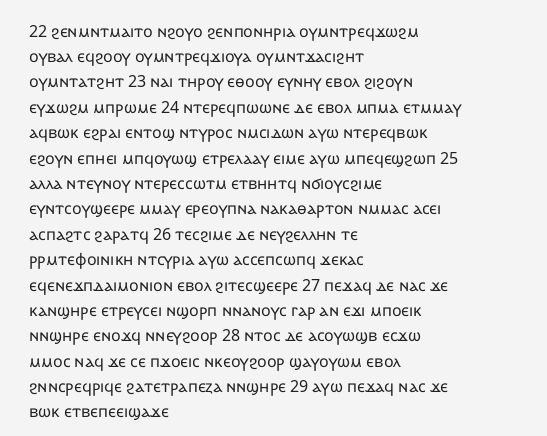22 ϩⲉⲛⲙⲛⲧⲙⲁⲓⲧⲟ ⲛϩⲟⲩⲟ ϩⲉⲛⲡⲟⲛⲏⲣⲓⲁ ⲟⲩⲙⲛⲧⲣⲉϥϫⲱϩⲙ ⲟⲩⲃⲁⲗ ⲉϥϩⲟⲟⲩ ⲟⲩⲙⲛⲧⲣⲉϥϫⲓⲟⲩⲁ ⲟⲩⲙⲛⲧϫⲁⲥⲓϩⲏⲧ ⲟⲩⲙⲛⲧⲁⲧϩⲏⲧ 23 ⲛⲁⲓ ⲧⲏⲣⲟⲩ ⲉⲑⲟⲟⲩ ⲉⲩⲛⲏⲩ ⲉⲃⲟⲗ ϩⲓϩⲟⲩⲛ ⲉⲩϫⲱϩⲙ ⲙⲡⲣⲱⲙⲉ 24 ⲛⲧⲉⲣⲉϥⲡⲱⲱⲛⲉ ⲇⲉ ⲉⲃⲟⲗ ⲙⲡⲙⲁ ⲉⲧⲙⲙⲁⲩ ⲁϥⲃⲱⲕ ⲉϩⲣⲁⲓ ⲉⲛⲧⲟϣ ⲛⲧⲩⲣⲟⲥ ⲛⲙⲥⲓⲇⲱⲛ ⲁⲩⲱ ⲛⲧⲉⲣⲉϥⲃⲱⲕ ⲉϩⲟⲩⲛ ⲉⲡⲏⲉⲓ ⲙⲡϥⲟⲩⲱϣ ⲉⲧⲣⲉⲗⲁⲁⲩ ⲉⲓⲙⲉ ⲁⲩⲱ ⲙⲡⲉϥⲉϣϩⲱⲡ 25 ⲁⲗⲗⲁ ⲛⲧⲉⲩⲛⲟⲩ ⲛⲧⲉⲣⲉⲥⲥⲱⲧⲙ ⲉⲧⲃⲏⲏⲧϥ ⲛϭⲓⲟⲩⲥϩⲓⲙⲉ ⲉⲩⲛⲧⲥⲟⲩϣⲉⲉⲣⲉ ⲙⲙⲁⲩ ⲉⲣⲉⲟⲩⲡⲛⲁ ⲛⲁⲕⲁⲑⲁⲣⲧⲟⲛ ⲛⲙⲙⲁⲥ ⲁⲥⲉⲓ ⲁⲥⲡⲁϩⲧⲥ ϩⲁⲣⲁⲧϥ 26 ⲧⲉⲥϩⲓⲙⲉ ⲇⲉ ⲛⲉⲩϩⲉⲗⲗⲏⲛ ⲧⲉ ⲣⲣⲙⲧⲉⲫⲟⲓⲛⲓⲕⲏ ⲛⲧⲥⲩⲣⲓⲁ ⲁⲩⲱ ⲁⲥⲥⲉⲡⲥⲱⲡϥ ϫⲉⲕⲁⲥ ⲉϥⲉⲛⲉϫⲡⲇⲁⲓⲙⲟⲛⲓⲟⲛ ⲉⲃⲟⲗ ϩⲓⲧⲉⲥϣⲉⲉⲣⲉ 27 ⲡⲉϫⲁϥ ⲇⲉ ⲛⲁⲥ ϫⲉ ⲕⲁⲛϣⲏⲣⲉ ⲉⲧⲣⲉⲩⲥⲉⲓ ⲛϣⲟⲣⲡ ⲛⲛⲁⲛⲟⲩⲥ ⲅⲁⲣ ⲁⲛ ⲉϫⲓ ⲙⲡⲟⲉⲓⲕ ⲛⲛϣⲏⲣⲉ ⲉⲛⲟϫϥ ⲛⲛⲉⲩϩⲟⲟⲣ 28 ⲛⲧⲟⲥ ⲇⲉ ⲁⲥⲟⲩⲱϣⲃ ⲉⲥϫⲱ ⲙⲙⲟⲥ ⲛⲁϥ ϫⲉ ⲥⲉ ⲡϫⲟⲉⲓⲥ ⲛⲕⲉⲟⲩϩⲟⲟⲣ ϣⲁⲩⲟⲩⲱⲙ ⲉⲃⲟⲗ ϩⲛⲛⲥⲣⲉϥⲣⲓϥⲉ ϩⲁⲧⲉⲧⲣⲁⲡⲉⲍⲁ ⲛⲛϣⲏⲣⲉ 29 ⲁⲩⲱ ⲡⲉϫⲁϥ ⲛⲁⲥ ϫⲉ ⲃⲱⲕ ⲉⲧⲃⲉⲡⲉⲉⲓϣⲁϫⲉ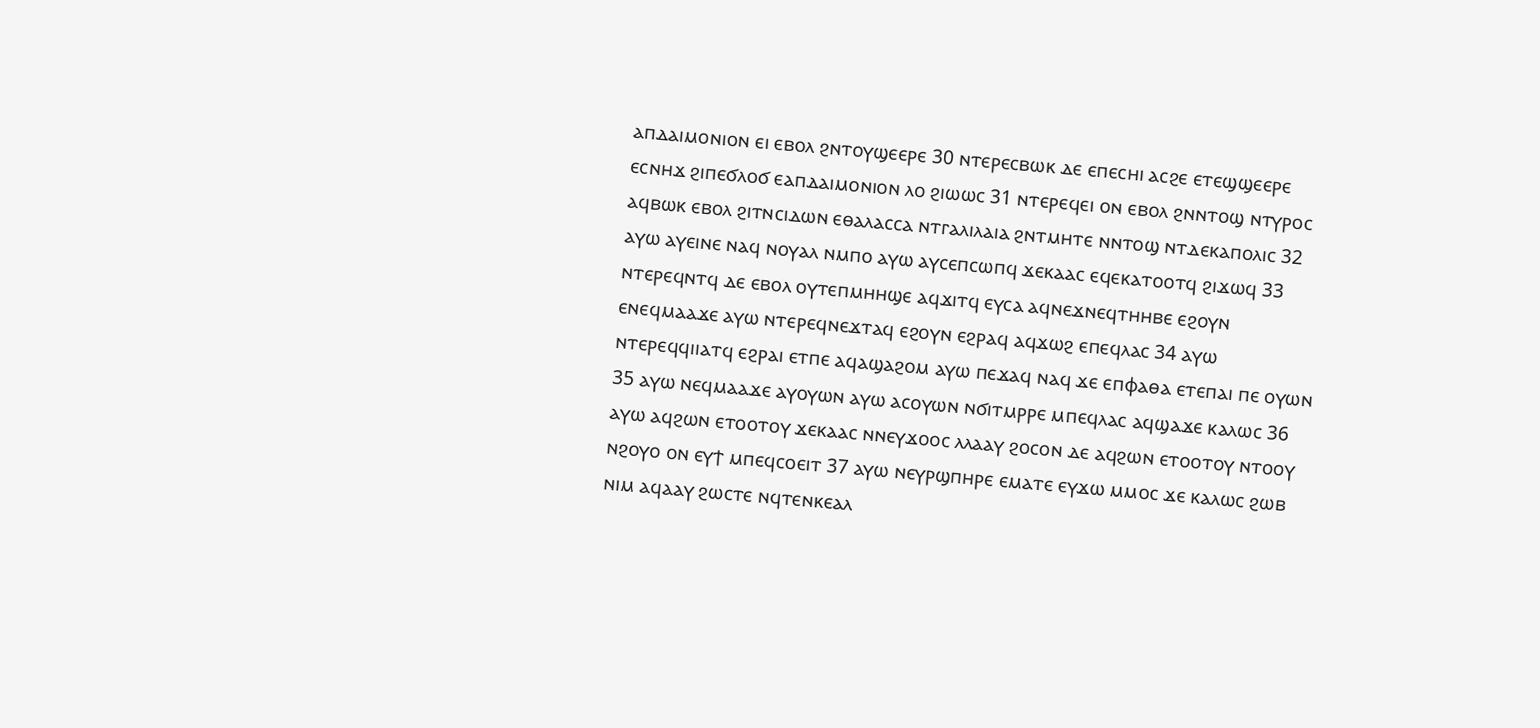ⲁⲡⲇⲁⲓⲙⲟⲛⲓⲟⲛ ⲉⲓ ⲉⲃⲟⲗ ϩⲛⲧⲟⲩϣⲉⲉⲣⲉ 30 ⲛⲧⲉⲣⲉⲥⲃⲱⲕ ⲇⲉ ⲉⲡⲉⲥⲏⲓ ⲁⲥϩⲉ ⲉⲧⲉϣϣⲉⲉⲣⲉ ⲉⲥⲛⲏϫ ϩⲓⲡⲉϭⲗⲟϭ ⲉⲁⲡⲇⲁⲓⲙⲟⲛⲓⲟⲛ ⲗⲟ ϩⲓⲱⲱⲥ 31 ⲛⲧⲉⲣⲉϥⲉⲓ ⲟⲛ ⲉⲃⲟⲗ ϩⲛⲛⲧⲟϣ ⲛⲧⲩⲣⲟⲥ ⲁϥⲃⲱⲕ ⲉⲃⲟⲗ ϩⲓⲧⲛⲥⲓⲇⲱⲛ ⲉⲑⲁⲗⲁⲥⲥⲁ ⲛⲧⲅⲁⲗⲓⲗⲁⲓⲁ ϩⲛⲧⲙⲏⲧⲉ ⲛⲛⲧⲟϣ ⲛⲧⲇⲉⲕⲁⲡⲟⲗⲓⲥ 32 ⲁⲩⲱ ⲁⲩⲉⲓⲛⲉ ⲛⲁϥ ⲛⲟⲩⲁⲗ ⲛⲙⲡⲟ ⲁⲩⲱ ⲁⲩⲥⲉⲡⲥⲱⲡϥ ϫⲉⲕⲁⲁⲥ ⲉϥⲉⲕⲁⲧⲟⲟⲧϥ ϩⲓϫⲱϥ 33 ⲛⲧⲉⲣⲉϥⲛⲧϥ ⲇⲉ ⲉⲃⲟⲗ ⲟⲩⲧⲉⲡⲙⲏⲏϣⲉ ⲁϥϫⲓⲧϥ ⲉⲩⲥⲁ ⲁϥⲛⲉϫⲛⲉϥⲧⲏⲏⲃⲉ ⲉϩⲟⲩⲛ ⲉⲛⲉϥⲙⲁⲁϫⲉ ⲁⲩⲱ ⲛⲧⲉⲣⲉϥⲛⲉϫⲧⲁϥ ⲉϩⲟⲩⲛ ⲉϩⲣⲁϥ ⲁϥϫⲱϩ ⲉⲡⲉϥⲗⲁⲥ 34 ⲁⲩⲱ ⲛⲧⲉⲣⲉϥϥⲓⲓⲁⲧϥ ⲉϩⲣⲁⲓ ⲉⲧⲡⲉ ⲁϥⲁϣⲁϩⲟⲙ ⲁⲩⲱ ⲡⲉϫⲁϥ ⲛⲁϥ ϫⲉ ⲉⲡⲫⲁⲑⲁ ⲉⲧⲉⲡⲁⲓ ⲡⲉ ⲟⲩⲱⲛ 35 ⲁⲩⲱ ⲛⲉϥⲙⲁⲁϫⲉ ⲁⲩⲟⲩⲱⲛ ⲁⲩⲱ ⲁⲥⲟⲩⲱⲛ ⲛϭⲓⲧⲙⲣⲣⲉ ⲙⲡⲉϥⲗⲁⲥ ⲁϥϣⲁϫⲉ ⲕⲁⲗⲱⲥ 36 ⲁⲩⲱ ⲁϥϩⲱⲛ ⲉⲧⲟⲟⲧⲟⲩ ϫⲉⲕⲁⲁⲥ ⲛⲛⲉⲩϫⲟⲟⲥ ⲗⲗⲁⲁⲩ ϩⲟⲥⲟⲛ ⲇⲉ ⲁϥϩⲱⲛ ⲉⲧⲟⲟⲧⲟⲩ ⲛⲧⲟⲟⲩ ⲛϩⲟⲩⲟ ⲟⲛ ⲉⲩϯ ⲙⲡⲉϥⲥⲟⲉⲓⲧ 37 ⲁⲩⲱ ⲛⲉⲩⲣϣⲡⲏⲣⲉ ⲉⲙⲁⲧⲉ ⲉⲩϫⲱ ⲙⲙⲟⲥ ϫⲉ ⲕⲁⲗⲱⲥ ϩⲱⲃ ⲛⲓⲙ ⲁϥⲁⲁⲩ ϩⲱⲥⲧⲉ ⲛϥⲧⲉⲛⲕⲉⲁⲗ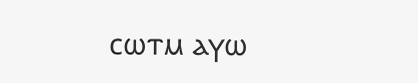ⲥⲱⲧⲙ ⲁⲩⲱ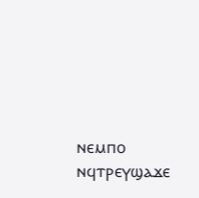ⲛⲉⲙⲡⲟ ⲛϥⲧⲣⲉⲩϣⲁϫⲉ